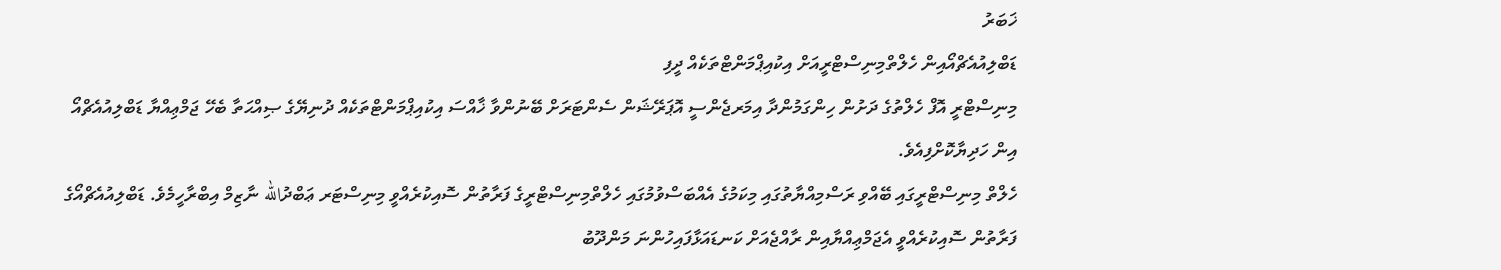ޚަބަރު
ޑަބްލިއުއެޗްއޯއިން ހެލްތްމިނިސްޓްރީއަށް އިކުއިޕްމަންޓްތަކެއް ދީފި
މިނިސްޓްރީ އޮފް ހެލްތުގެ ދަށުން ހިންގަމުންދާ އިމަރޖެންސީ އޮޕަރޭޝަން ސެންޓަރަށް ބޭނުންވާ ޚާއްސަ އިކުއިޕްމަންޓްތަކެއް ދުނިޔޭގެ ޞިއްޙަތާ ބެހޭ ޖަމްޢިއްޔާ ޑަބްލިއުއެޗްއޯ އިން ހަދިޔާކޮށްފިއެވެ.
ހެލްތް މިނިސްޓްރީގައި ބޭއްވި ރަސްމިއްޔާތުގައި މިކަމުގެ އެއްބަސްވުމުގައި ހެލްތްމިނިސްޓްރީގެ ފަރާތުން ސޮއިކުރެއްވީ މިނިސްޓަރ ޢަބްދުالله ނާޒިމް އިބްރާހީމެވެ. ޑަބްލިއުއެޗްއޯގެ ފަރާތުން ސޮއިކުރެއްވީ އެޖަމްޢިއްޔާއިން ރާއްޖެއަށް ކަނޑައަޅާފައިހުންނަ މަންދޫބު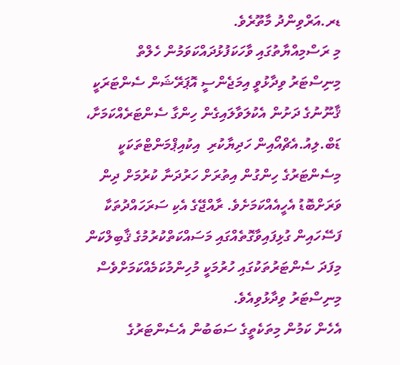ޑރ.އަރްވިންދު މާތޫރެވެ.
މި ރަސްމިއްޔާތުގައި ވާހަކަފުޅުދައްކަވަމުން ހެލްތް މިނިސްޓަރު ވިދާޅުވީ އިމަޖެންސީ އޮޕަރޭޝަން ސެންޓަރަކީ ޤާނޫނުގެ ދަށުން އެކުލަވާލައިގެން ހިންގާ ސެންޓަރެއްކަމަށާ، ޑަބް.ލިއު.އެޗްއޯއިން ހަދިޔާކުރި  އިކުއިޕްމަންޓްތަކަކީ މިސެންޓަރުގެ ހިންގުން އިތުރަށް ހަރުދަނާ ކުރުމަށް ދިން ވަރަށްބޮޑު އެހީއެއްކަމަށެވެ. ރާއްޖޭގެ އެކި ސަރަހައްދުތަކާ ފަސޭހައިން ގުޅިފައިވާގޮތެއްގައި މަސައްކަތްކުރުމުގެ ޤާބިލްކަން މިފަދަ ސެންޓަރުތަކުގައި ހުރުމަކީ މުހިންމުކަމެއްކަމަށްވެސް މިނިސްޓަރު ވިދާޅުވިއެވެ.
އެހެން ކަމުން މިތަކެތީގެ ސަބަބުން އެސެންޓަރުގެ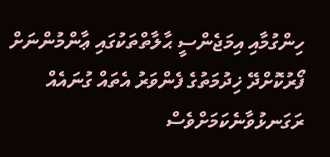ހިންގުމާއި އިމަޖެންސީ ޙާލާތްތަކުގައި ޢާންމުންނަށް ފޯރުކޮށްދޭ ޚިދުމަތުގެ ފެންވަރު އެތައް ގުނައެއް ރަގަނޅުވާނެކަމަށްވެސް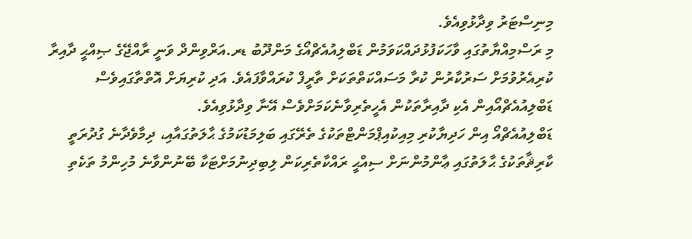މިނިސްޓަރު ވިދާޅުވިއެވެ.
މި ރަސްމިއްޔާތުގައި ވާހަކަފުޅުދައްކަވަމުން ޑަބްލިއުއެޗްއޯގެ މަންދޫބު ޑރ.އަރްވިންދް ވަނީ ރާއްޖޭގެ ޞިއްޙީ ދާއިރާ ކުރިއެރުވުމަށް ސަރުކާރުން ކުރާ މަސައްކަތްތަކަށް ތާރީފް ކުރައްވާފައެވެ. އަދި ކުރިޔަށް އޮތްތާގައިވެސް ޑަބްލިއުއެޗްއޯއިން އެކި ދާއިރާތަކުން އެހީތެރިވާނެކަމަށްވެސް އޭނާ ވިދާޅުވިއެވެ.
ޑަބްލިއުއެޗްއޯ އިން ހަދިޔާކުރި މިއިކުއިޕްމަންޓްތަކުގެ ތެރޭގައި ބަލިމަޑުކަމުގެ ޙާލަތުގައާއި، ދިމާވެދާނެ ގުދުރަތީ ކާރިޘާތަކުގެ ޙާލަތުގައި ޢާންމުންނަށް ސިއްޙީ ރައްކާތެރިކަން ލިބިދިނުމަށްޓަކާ ބޭނުންވާނެ މުހިންމު ތަކެތި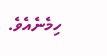ހިމެނެއެވެ.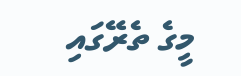މީގެ ތެރޭގައި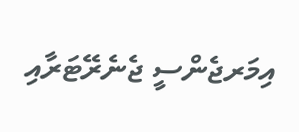އިމަރޖެންސީ ޖެނެރޭޓަރާއި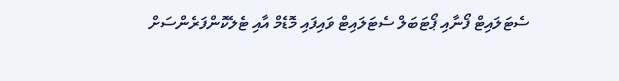ސެޓަލައިޓް ފޯނާއި ޕޯޓަބަލް ސެޓަލައިޓް ވައިފައި މޮޑެމް އާއި ޓެލެކޮންފަރެންސަށް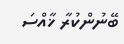ބޭނުންކުރާ ޚާއްސަ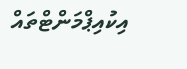އިކުއިޕްމަންޓްތައް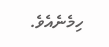ހިމެނެއެވެ.